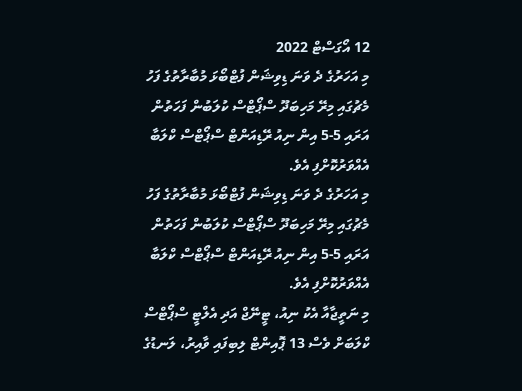12 އޯގަސްޓް 2022
މި އަހަރުގެ ދެ ވަނަ ޑިވިޝަން ފުޓްބޯޅަ މުބާރާތުގެ ފަހު މެޗުގައި މިރޭ މަހިބަދޫ ސްޕޯޓްސް ކުލަބުން ފަހަތުން އަރައި 5-5 އިން ނިއު ރޭޑިއަންޓް ސްޕޯޓްސް ކްލަބާ އެއްވަރުކޮށްފި އެވެ.
މި އަހަރުގެ ދެ ވަނަ ޑިވިޝަން ފުޓްބޯޅަ މުބާރާތުގެ ފަހު މެޗުގައި މިރޭ މަހިބަދޫ ސްޕޯޓްސް ކުލަބުން ފަހަތުން އަރައި 5-5 އިން ނިއު ރޭޑިއަންޓް ސްޕޯޓްސް ކްލަބާ އެއްވަރުކޮށްފި އެވެ.
މި ނަތީޖާއާ އެކު ނިއު، ޓީނޭޖް އަދި އެލްޓީ ސްޕޯޓްސް ކްލަބަށް ވެސް 13 ޕޮއިންޓް ލިބިފައި ވާއިރު، ލަނޑުގެ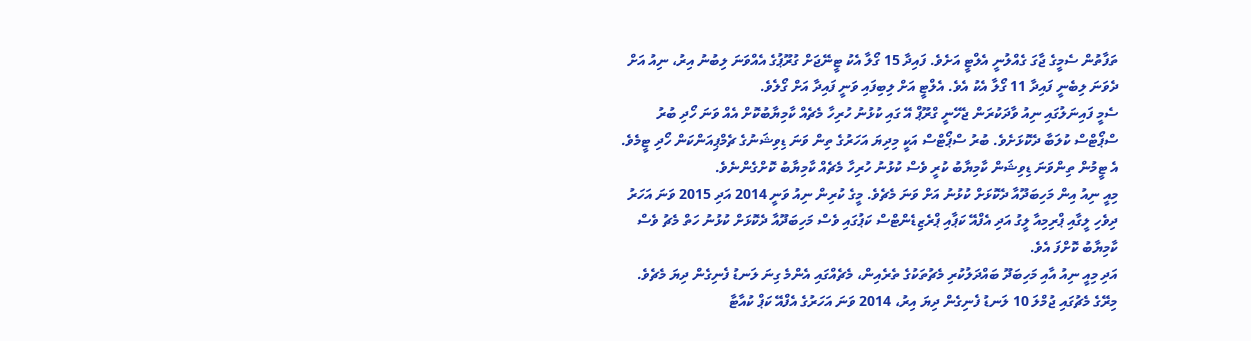ތަފާތުން ސެމީގެ ޖާގަ ގެއްލުނީ އެލްޓީ އަށެވެ. ފައިދާ 15 ގޯލާ އެކު ޓީނޭޖަށް ގުރޫޕުގެ އެއްވަނަ ލިބުނު އިރު، ނިއު އަށް ދެވަނަ ލިބެނީ ފައިދާ 11 ގޯލާ އެކު އެވެ. އެލްޓީ އަށް ލިބިފައި ވަނީ ފައިދާ އަށް ގޯލެވެ.
ސެމީ ފައިނަލުގައި ނިއު ވާދަކުރަން ޖެހޭނީ ގްރޫޕް އޭ ގައި ކުޅުނު ހުރިހާ މެޗެއް ކާމިޔާބުކޮށް އެއް ވަނަ ހޯދި ބުރު ސްޕޯޓްސް ކުލަބާ ދެކޮޅަށެވެ. ބުރު ސްޕޯޓްސް އަކީ މިދިޔަ އަހަރުގެ ތިން ވަނަ ޑިވިޝަނުގެ ޗެމްޕިއަންކަން ހޯދި ޓީމެވެ. އެ ޓީމުން ތިންވަނަ ޑިވިޝަން ކާމިޔާބު ކުރީ ވެސް ކުޅުނު ހުރިހާ މެޗެއް ކާމިޔާބު ކޮށްގެންނެވެ.
މިއީ ނިއު އިން މަހިބަދޫއާ ދެކޮޅަށް ކުޅުނު އަށް ވަނަ މެޗެވެ. މީގެ ކުރިން ނިއު ވަނީ 2014 އަދި 2015 ވަނަ އަހަރު ދިވެހި ލީގާއި ޕްރިމިއާ ލީގު އަދި އެފްއޭ ކަޕާއި ޕްރެޒިޑެންޓްސް ކަޕުގައި ވެސް މަހިބަދޫއާ ދެކޮޅަށް ކުޅުނު ހަތް މެޗު ވެސް ކާމިޔާބު ކޮށްފަ އެވެ.
އަދި މިއީ ނިއު އާއި މަހިބަދޫ ބައްދަލުކުރި މެޗުތަކުގެ ތެރެއިން، މެޗެއްގައި އެންމެ ގިނަ ލަނޑު ފެނިގެން ދިޔަ މެޗެވެ. މިރޭގެ މެޗުގައި ޖުމްލަ 10 ލަނޑު ފެނިގެން ދިޔަ އިރު، 2014 ވަނަ އަހަރުގެ އެފްއޭ ކަޕް ކުއާޓާ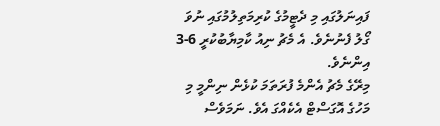ފައިނަލުގައި މި ދެޓީމުގެ ކުރިމަތިލުމުގައި ނުވަ ގޯލު ފެނުނެވެ. އެ މެޗު ނިއު ކާމިޔާބުކުރީ 6-3 އިންނެވެ.
މިރޭގެ މެޗު އެންމެ ފުރަތަމަ ކުޅެން ނިންމީ މި މަހުގެ އޮގަސްޓް އެކެއްގަ އެވެ. ނަމަވެސް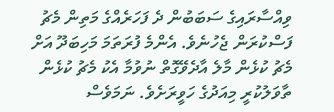ވިއްސާރައިގެ ސަބަބުން ދެ ފަހަރެއްގެ މަތިން މެޗު ފަސްކުރަން ޖެހުނެވެ. އެންމެ ފުރަތަމަ މަހިބަދޫ އަށް މެޗު ކުޅެން މާލެ އާދެވޭގޮތް ނުވުމާ އެކު މެޗު ކުޅެން ތާވަލުކުރީ މިއަދުގެ ހަވީރަށެވެ. ނަމަވެސް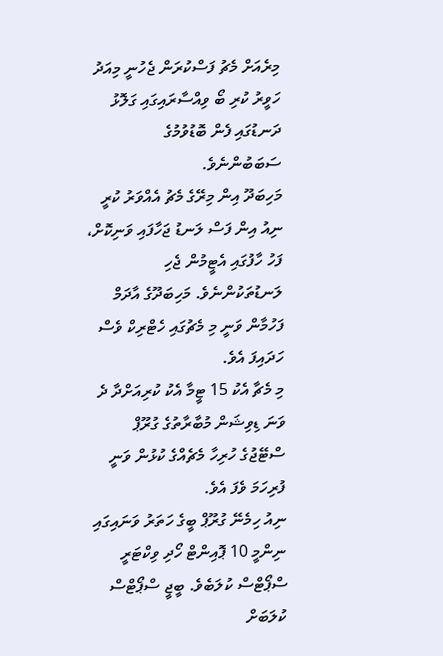މިރެއަށް މެޗު ފަސްކުރަން ޖެހުނީ މިއަދު ހަވީރު ކުރި ބޯ ވިއްސާރައިގައި ގަލޮޅު ދަނޑުގައި ފެން ބޮޑުވުމުގެ ސަބަބުންނެވެ.
މަހިބަދޫ އިން މިރޭގެ މެޗު އެއްވަރު ކުރީ ނިއު އިން ފަސް ލަނޑު ޖަހާފައި ވަނިކޮށް، ފަހު ހާފުގައި އެޓީމުން ޖެހި ލަނޑުތަކުންނެވެ. މަހިބަދޫގެ އާދަމް ފަހުމާން ވަނީ މި މެޗުގައި ހެޓްރިކް ވެސް ހަދައިފަ އެވެ.
މި މެޗާ އެކު 15 ޓީމާ އެކު ކުރިއަށްދާ ދެ ވަނަ ޑިވިޝަން މުބާރާތުގެ ގުރޫޕް ސްޓޭޖުގެ ހުރިހާ މެޗެއްގެ ކުޅުން ވަނީ ފުރިހަމަ ވެފަ އެވެ.
ނިއު ހިމެނޭ ގުރޫޕް ބީގެ ހަތަރު ވަނައިގައި ނިންމީ 10 ޕޮއިންޓް ހޯދި ވިކްޓަރީ ސްޕޯޓްސް ކުލަބެވެ. ބީޖީ ސްޕޯޓްސް ކުލަބަށް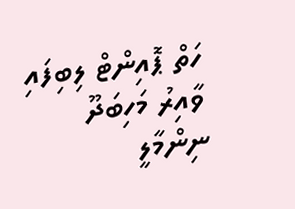ހަތް ޕޮއިންޓް ލިބިފައި ވާއިރު މަހިބަދޫ ނިންމާލީ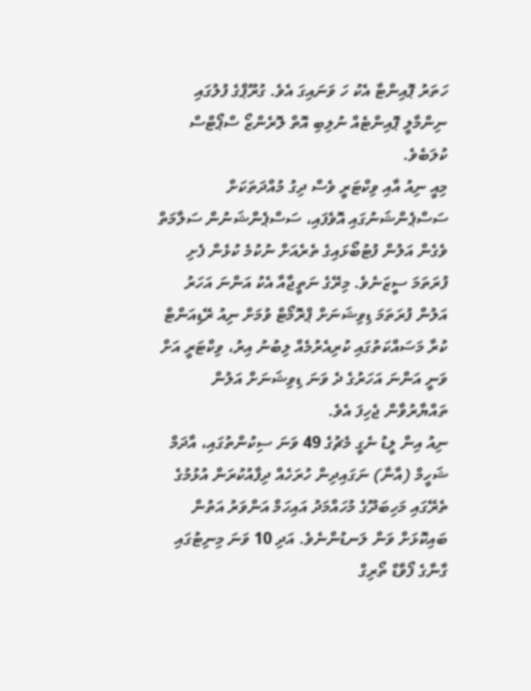ހަތަރު ޕޮއިންޓާ އެކު ހަ ވަނައިގަ އެވެ. ގުރޫޕްގެ ފުލުގައި ނިންމާލީ ޕޮއިންޓެއް ނުލިބި އޮތް ލޮރެންޒޯ ސްޕޯޓްސް ކުލަބެވެ.
މިއީ ނިއު އާއި ވިކްޓަރީ ވެސް ދިގު މުއްދަތަކަށް ސަސްޕެންޝަނުގައި އޮވެފައި، ސަސްޕެންޝަނުން ސަލާމަތް ވެގެން އަލުން ފުޓުބޯޅައިގެ ތެރެއަށް ނުކުމެ ކުޅެން ފެށި ފުރަތަމަ ސީޒަނެވެ. މިރޭގެ ނަތީޖާއާ އެކު އަންނަ އަހަރު އަލުން ފުރަތަމަ ޑިވިޝަނަށް ޕްރޮމޯޓް ވުމަށް ނިއު ރޭޑިއަންޓް ކުރާ މަސައްކަތުގައި ކުރިއެރުމެއް ލިބުނު އިރު، ވިކްޓަރީ އަށް ވަނީ އަންނަ އަހަރުގެ ދެ ވަނަ ޑިވިޝަނަށް އަލުން ތައްޔާރުވާން ޖެހިފަ އެވެ.
ނިއު އިން ލީޑު ނެގީ މެޗުގެ 49 ވަނަ ސިކުންތުގައި، އާދަމް ޝަހީމް (އާނާ) ނަގައިދިން ހުރަހެއް ދިފާއުކުރަން އުޅުމުގެ ތެރޭގައި މަހިބަދޫގެ މުހައްމަދު އައިހަމް އަންވަރު އަތުން ބައިކޮޅަށް ވަން ލަނޑުންނެވެ. އަދި 10 ވަނަ މިނިޓުގައި ގާނާގެ ފޯވާޑް ތޯރިގް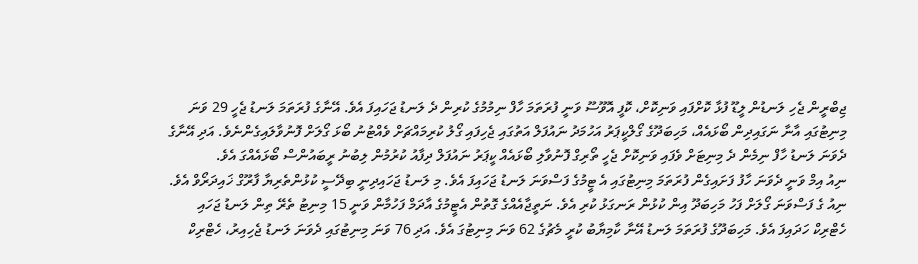ޖިބްރީން ޖެހި ލަނޑުން ލީޑޫ ފުޅާ ކޮށްފައި ވަނިކޮށް، ކޮފީ އޮވޫސޫ ވަނީ ފުރަތަމަ ހާފް ނިމުމުގެ ކުރިން ދެ ލަނޑު ޖަހައިފަ އެވެ. އޭނާގެ ފުރަތަމަ ލަނޑު ޖެހީ 29 ވަނަ މިނިޓުގައި އާނާ ނަގައިދިން ބޯޅައެއް، މަހިބަދޫގެ ގޯލްކީޕަރު އަހުމަދު ނައުފަލް އަތުގައި ޖެހިފައި ގޯލު ކުރިމައްޗަށް ވެއްޓުނު ބޯޅަ ގޯލަށް ފޮނުވާލައިގެންނެވެ. އަދި އޭނާގެ ދެވަނަ ލަނޑު ހާފް ނިމެން ދެ މިނިޓަށް ވެފައި ވަނިކޮށް ޖެހީ ތޯރިގް ފޮނުވާލި ބޯޅައެއް ކީޕަރު ނައުފަލް ދިފާއު ކުރުމުން ލިބުނު ރީބައުންސް ބޯޅައެއްގަ އެވެ.
ނިއު އިމް ވަނީ ދެވަނަ ހާފު ފަށައިގެން ފުރަތަމަ މިނިޓުގައި އެ ޓީމުގެ ފަސްވަނަ ލަނޑު ޖަހައިފަ އެވެ. މި ލަނޑު ޖަހައިދިނީ ބިދޭސީ ކުޅުންތެރިޔާ ފާރޫގް ޚައިދަރޯވް އެވެ. ނިއު ގެ ފަސްވަނަ ގޯލަށް ފަހު މަހިބަދޫ އިން ކުޅުން ރަނގަޅު ކުރި އެވެ. ނަތީޖާއެއްގެ ގޮތުން އެޓީމުގެ އާދަމް ފަހުމާން ވަނީ 15 މިނިޓު ތެރޭ ތިން ލަނޑު ޖަހައި ހެޓްރިކް ހަދައިފަ އެވެ. މަހިބަދޫގެ ފުރަތަމަ ލަނޑު އޭނާ ކާމިޔާބު ކުރީ މެޗުގެ 62 ވަނަ މިނިޓުގަ އެވެ. އަދި 76 ވަނަ މިނިޓުގައި ދެވަނަ ލަނޑު ޖެހިއިރު، ހެޓްރިކް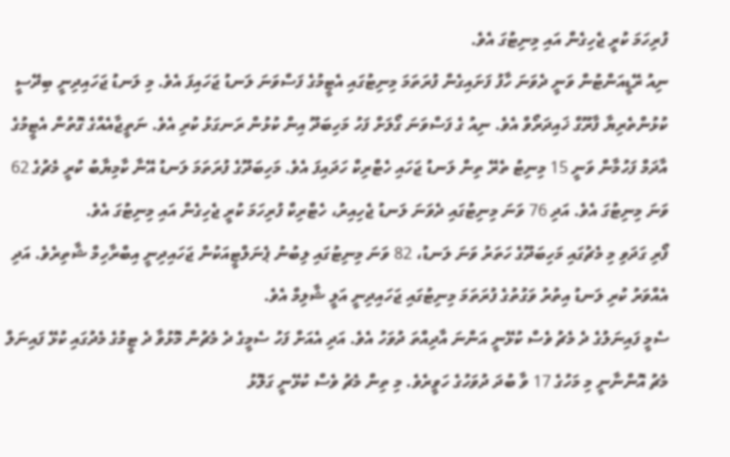ފުރިހަމަ ކުރީ ޖެހިގެން އައި މިނިޓުގަ އެވެ.
ނިއު ރޭޑީއަންޓުން ވަނީ ދެވަނަ ހާފު ފަށައިގެން ފުރަތަމަ މިނިޓުގައި އެޓީމުގެ ފަސްވަނަ ލަނޑު ޖަހައިފަ އެވެ. މި ލަނޑު ޖަހައިދިނީ ބިދޭސީ ކުޅުންތެރިޔާ ފާރޫގް ޚައިދަރޯވް އެވެ. ނިއު ގެ ފަސްވަނަ ގޯލަށް ފަހު މަހިބަދޫ އިން ކުޅުން ރަނގަޅު ކުރި އެވެ. ނަތީޖާއެއްގެ ގޮތުން އެޓީމުގެ އާދަމް ފަހުމާން ވަނީ 15 މިނިޓު ތެރޭ ތިން ލަނޑު ޖަހައި ހެޓްރިކް ހަދައިފަ އެވެ. މަހިބަދޫގެ ފުރަތަމަ ލަނޑު އޭނާ ކާމިޔާބު ކުރީ މެޗުގެ 62 ވަނަ މިނިޓުގަ އެވެ. އަދި 76 ވަނަ މިނިޓުގައި ދެވަނަ ލަނޑު ޖެހިއިރު، ހެޓްރިކް ފުރިހަމަ ކުރީ ޖެހިގެން އައި މިނިޓުގަ އެވެ.
ފޯރި ގަދަވި މި މެޗުގައި މަހިބަދޫގެ ހަތަރު ވަނަ ލަނޑު، 82 ވަނަ މިނިޓުގައި ލިބުނު ޕެނަލްޓީއަކުން ޖަހައިދިނީ އިބްރާހިމް ޝާތިރެވެ. އަދި އެއްވަރު ކުރި ލަނޑު އިތުރު ވަގުތުގެ ފުރަތަމަ މިނިޓުގައި ޖަހައިދިނީ އަލީ ޝާލިމް އެވެ.
ސެމީ ފައިނަލުގެ ދެ މެޗު ވެސް ކުޅޭނީ އަންނަ އާދިއްތަ ދުވަހު އެވެ. އަދި އެއަށް ފަހު ސެމީގެ ދެ މެޗުން މޮޅުވާ ދެ ޓީމުގެ މެދުގައި ކުޅޭ ފައިނަލް މެޗު އޮންނާނީ މި މަހުގެ 17 ވާ ބުދަ ދުވަހުގެ ހަވީރެވެ. މި ތިން މެޗު ވެސް ކުޅޭނީ ގަލޮޅު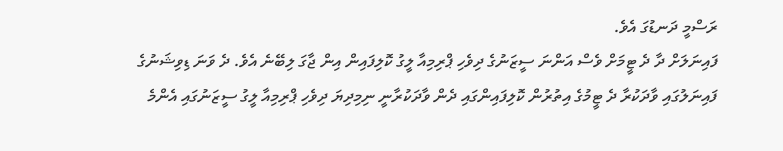ރަސްމީ ދަނޑުގަ އެވެ.
ފައިނަލަށް ދާ ދެ ޓީމަށް ވެސް އަންނަ ސީޒަނުގެ ދިވެހި ޕްރިމިއާ ލީގު ކޮލިފައިން އިން ޖާގަ ލިބޭނެ އެވެ. ދެ ވަނަ ޑިވިޝަނުގެ ފައިނަލުގައި ވާދަކުރާ ދެ ޓީމުގެ އިތުރުން ކޮލިފައިންގައި ދެން ވާދަކުރާނީ ނިމިދިޔަ ދިވެހި ޕްރިމިއާ ލީގު ސީޒަނުގައި އެންމެ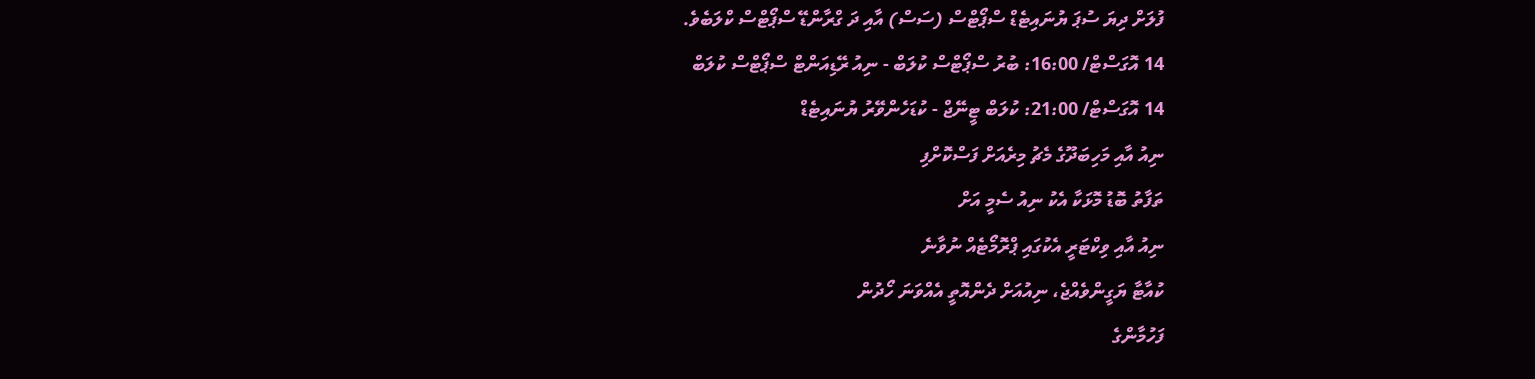ފުލަށް ދިޔަ ސުޕަ ޔުނައިޓެޑް ސްޕޯޓްސް (ސަސް) އާއި ދަ ގްރާންޑޭ ސްޕޯޓްސް ކްލަބެވެ.
14 އޮގަސްޓް/ 16:00: ބުރު ސްޕޯޓްސް ކުލަބް - ނިއު ރޭޑިއަންޓް ސްޕޯޓްސް ކުލަބް
14 އޮގަސްޓް/ 21:00: ކުލަބް ޓީނޭޖް - ކުޑަހެންވޭރު ޔުނައިޓެޑް
ނިއު އާއި މަހިބަދޫގެ މެޗު މިރެއަށް ފަސްކޮށްފި
ތަފާތު ބޮޑު މޮޅަކާ އެކު ނިއު ސެމީ އަށް
ނިއު އާއި ވިކްޓަރީ އެކުގައި ޕްރޮމޯޓެއް ނުވާނެ
ކުއާޓާ ޔަގީންވެއްޖެ، ނިއުއަށް ދެންއޮތީ އެއްވަނަ ހޯދުން
ފަހުމާންގެ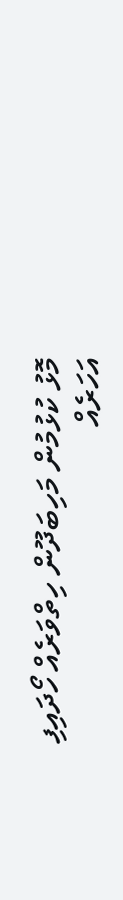މޮޅު ކުޅުމުން މަހިބަދޫން ހިތްވަރެއް ހޯދައިފި
އަހަރެއް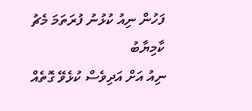ފަހުން ނިއު ކުޅުނު ފުރަތަމަ މެޗު ކާމިޔާބު
ނިއު އަށް އަދިވެސް ކުޅެވޭ ގޮތެއް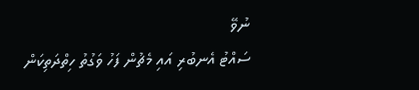ނުވޭ
ސައްޓު އެނބުރި އައި މެޗުން ފަހު ވަގުތު ހިތްދަތިކަން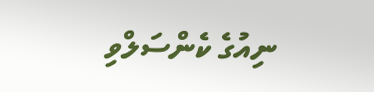ނިއުގެ ކެންސަލްވި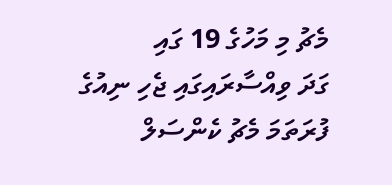މެޗު މި މަހުގެ 19 ގައި
ގަދަ ވިއްސާރައިގައި ޖެހި ނިއުގެ ފުރަތަމަ މެޗު ކެންސަލް